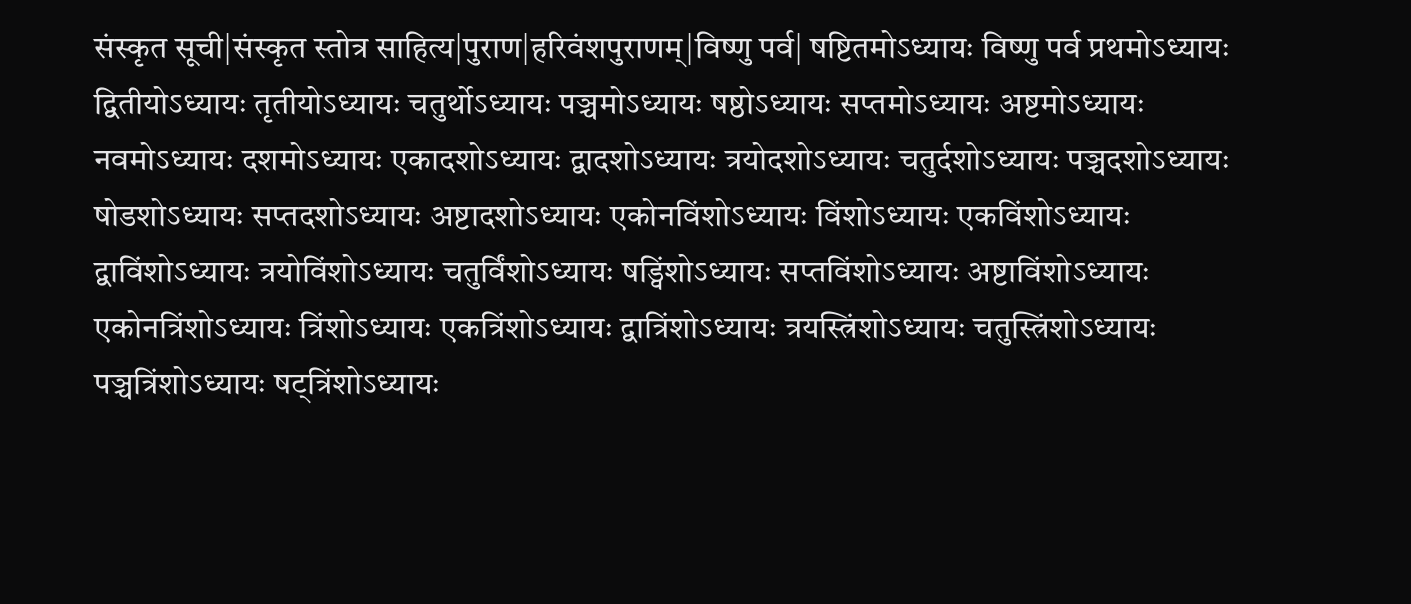संस्कृत सूची|संस्कृत स्तोत्र साहित्य|पुराण|हरिवंशपुराणम्|विष्णु पर्व| षष्टितमोऽध्यायः विष्णु पर्व प्रथमोऽध्यायः द्वितीयोऽध्यायः तृतीयोऽध्यायः चतुर्थोऽध्यायः पञ्चमोऽध्यायः षष्ठोऽध्यायः सप्तमोऽध्यायः अष्टमोऽध्यायः नवमोऽध्यायः दशमोऽध्यायः एकादशोऽध्यायः द्वादशोऽध्यायः त्रयोदशोऽध्यायः चतुर्दशोऽध्यायः पञ्चदशोऽध्यायः षोडशोऽध्यायः सप्तदशोऽध्यायः अष्टादशोऽध्यायः एकोनविंशोऽध्यायः विंशोऽध्यायः एकविंशोऽध्यायः द्वाविंशोऽध्यायः त्रयोविंशोऽध्यायः चतुर्विंशोऽध्यायः षड्विंशोऽध्यायः सप्तविंशोऽध्यायः अष्टाविंशोऽध्यायः एकोनत्रिंशोऽध्यायः त्रिंशोऽध्यायः एकत्रिंशोऽध्यायः द्वात्रिंशोऽध्यायः त्रयस्त्रिंशोऽध्यायः चतुस्त्रिंशोऽध्यायः पञ्चत्रिंशोऽध्यायः षट्त्रिंशोऽध्यायः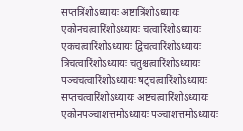सप्तत्रिंशोऽध्यायः अष्टात्रिंशोऽध्यायः एकोनचत्वारिंशोऽध्यायः चत्वारिंशोऽध्यायः एकचत्वारिंशोऽध्यायः द्विचत्वारिंशोऽध्यायः त्रिचत्वारिंशोऽध्यायः चतुश्चत्वारिंशोऽध्यायः पञ्चचत्वारिंशोऽध्यायः षट्चत्वारिंशोऽध्यायः सप्तचत्वारिंशोऽध्यायः अष्टचत्वारिंशोऽध्यायः एकोनपञ्चाशत्तमोऽध्यायः पञ्चाशत्तमोऽध्यायः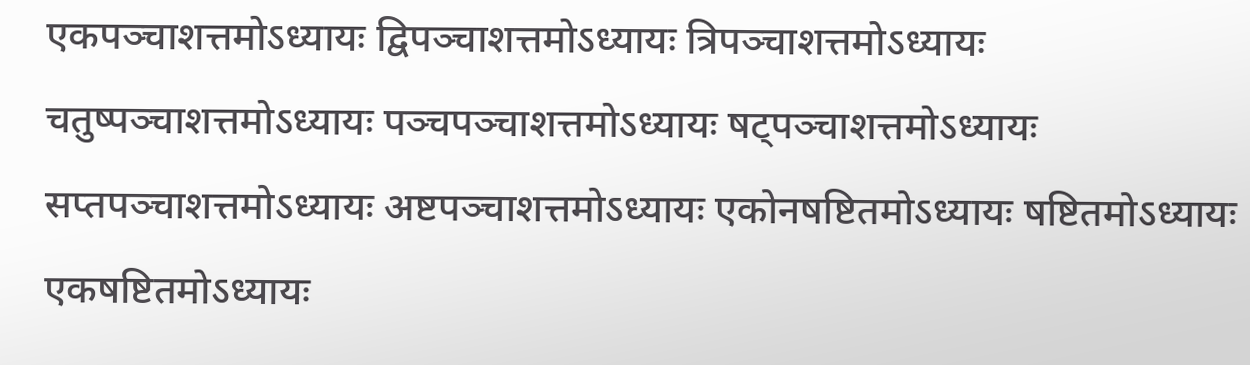एकपञ्चाशत्तमोऽध्यायः द्विपञ्चाशत्तमोऽध्यायः त्रिपञ्चाशत्तमोऽध्यायः चतुष्पञ्चाशत्तमोऽध्यायः पञ्चपञ्चाशत्तमोऽध्यायः षट्पञ्चाशत्तमोऽध्यायः सप्तपञ्चाशत्तमोऽध्यायः अष्टपञ्चाशत्तमोऽध्यायः एकोनषष्टितमोऽध्यायः षष्टितमोऽध्यायः एकषष्टितमोऽध्यायः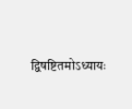द्विषष्टितमोऽध्यायः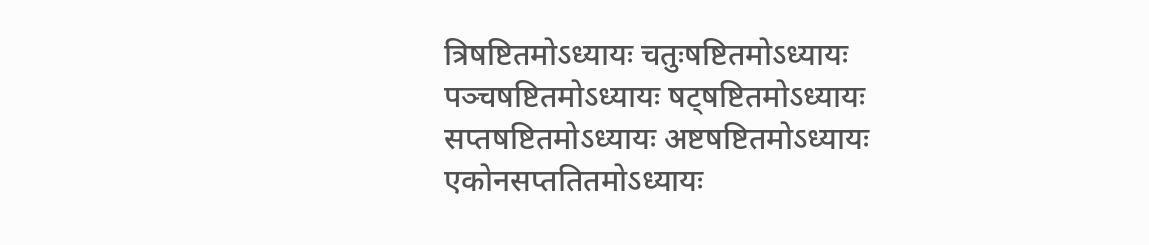त्रिषष्टितमोऽध्यायः चतुःषष्टितमोऽध्यायः पञ्चषष्टितमोऽध्यायः षट्षष्टितमोऽध्यायः सप्तषष्टितमोऽध्यायः अष्टषष्टितमोऽध्यायः एकोनसप्ततितमोऽध्यायः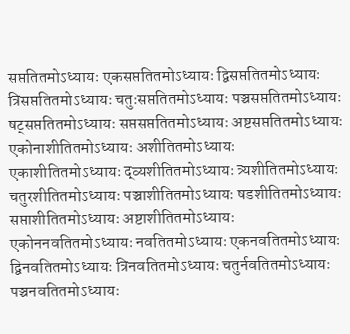सप्ततितमोऽध्यायः एकसप्ततितमोऽध्यायः द्विसप्ततितमोऽध्यायः त्रिसप्ततितमोऽध्यायः चतुःसप्ततितमोऽध्यायः पञ्चसप्ततितमोऽध्यायः षट्सप्ततितमोऽध्यायः सप्तसप्ततितमोऽध्यायः अष्टसप्ततितमोऽध्यायः एकोनाशीतितमोऽध्यायः अशीतितमोऽध्यायः एकाशीतितमोऽध्यायः द्व्यशीतितमोऽध्यायः त्र्यशीतितमोऽध्यायः चतुरशीतितमोऽध्यायः पञ्चाशीतितमोऽध्यायः षडशीतितमोऽध्यायः सप्ताशीतितमोऽध्यायः अष्टाशीतितमोऽध्यायः एकोननवतितमोऽध्यायः नवतितमोऽध्यायः एकनवतितमोऽध्यायः द्विनवतितमोऽध्यायः त्रिनवतितमोऽध्यायः चतुर्नवतितमोऽध्यायः पञ्चनवतितमोऽध्यायः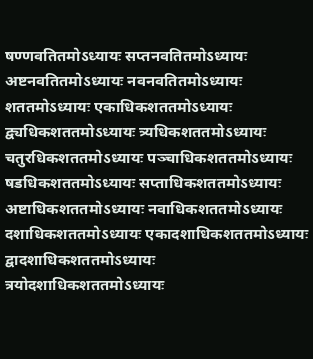षण्णवतितमोऽध्यायः सप्तनवतितमोऽध्यायः अष्टनवतितमोऽध्यायः नवनवतितमोऽध्यायः शततमोऽध्यायः एकाधिकशततमोऽध्यायः द्व्यधिकशततमोऽध्यायः त्र्यधिकशततमोऽध्यायः चतुरधिकशततमोऽध्यायः पञ्चाधिकशततमोऽध्यायः षडधिकशततमोऽध्यायः सप्ताधिकशततमोऽध्यायः अष्टाधिकशततमोऽध्यायः नवाधिकशततमोऽध्यायः दशाधिकशततमोऽध्यायः एकादशाधिकशततमोऽध्यायः द्वादशाधिकशततमोऽध्यायः त्रयोदशाधिकशततमोऽध्यायः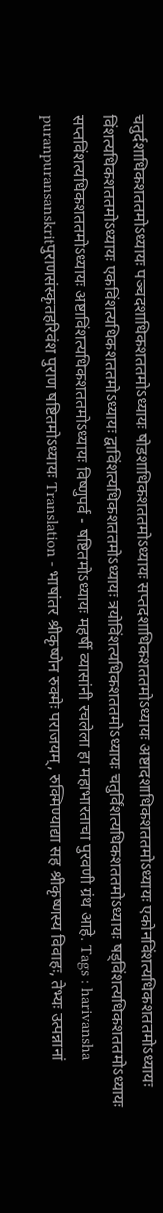चतुर्दशाधिकशततमोऽध्यायः पञ्चदशाधिकशततमोऽध्यायः षोडशाधिकशततमोऽध्यायः सप्तदशाधिकशततमोऽध्यायः अष्टादशाधिकशततमोऽध्यायः एकोनविंशत्यधिकशततमोऽध्यायः विंशत्यधिकशततमोऽध्यायः एकविंशत्यधिकशततमोऽध्यायः द्वाविंशत्यधिकशततमोऽध्यायः त्रयोविंशत्यधिकशततमोऽध्यायः चतुर्विंशत्यधिकशततमोऽध्यायः षड्विंशत्यधिकशततमोऽध्यायः सप्तविंशत्यधिकशततमोऽध्यायः अष्टाविंशत्यधिकशततमोऽध्यायः विष्णुपर्व - षष्टितमोऽध्यायः महर्षी व्यासांनी रचलेला हा महाभारताचा पुरवणी ग्रंथ आहे. Tags : harivansha puranpuransanskritपुराणसंस्कृतहरिवंश पुराण षष्टितमोऽध्यायः Translation - भाषांतर श्रीकृष्णेन रुक्मेः पराजयम्, रुक्मिण्याद्या सह श्रीकृष्णस्य विवाहः, तेभ्यः उत्पन्नानां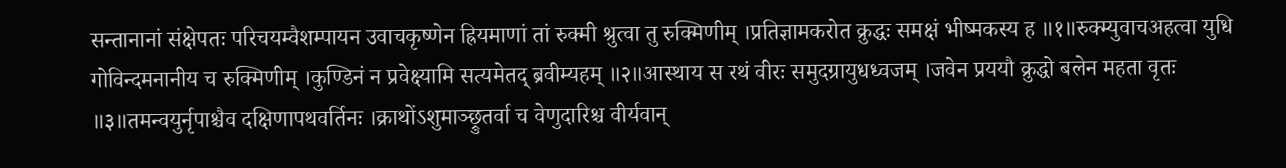सन्तानानां संक्षेपतः परिचयम्वैशम्पायन उवाचकृष्णेन ह्रियमाणां तां रुक्मी श्रुत्वा तु रुक्मिणीम् ।प्रतिज्ञामकरोत क्रुद्धः समक्षं भीष्मकस्य ह ॥१॥रुक्म्युवाचअहत्वा युधि गोविन्दमनानीय च रुक्मिणीम् ।कुण्डिनं न प्रवेक्ष्यामि सत्यमेतद् ब्रवीम्यहम् ॥२॥आस्थाय स रथं वीरः समुदग्रायुधध्वजम् ।जवेन प्रययौ क्रुद्धो बलेन महता वृतः ॥३॥तमन्वयुर्नृपाश्चैव दक्षिणापथवर्तिनः ।क्राथोंऽशुमाञ्छ्रुतर्वा च वेणुदारिश्च वीर्यवान्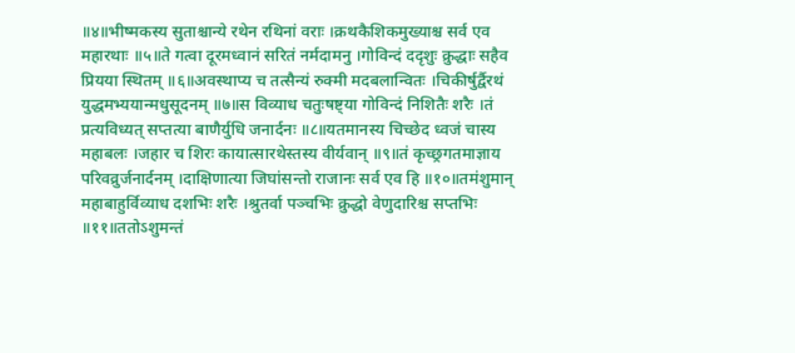॥४॥भीष्मकस्य सुताश्चान्ये रथेन रथिनां वराः ।क्रथकैशिकमुख्याश्च सर्व एव महारथाः ॥५॥ते गत्वा दूरमध्वानं सरितं नर्मदामनु ।गोविन्दं ददृशुः क्रुद्धाः सहैव प्रियया स्थितम् ॥६॥अवस्थाप्य च तत्सैन्यं रुक्मी मदबलान्वितः ।चिकीर्षुर्द्वैरथं युद्धमभ्ययान्मधुसूदनम् ॥७॥स विव्याध चतुःषष्ट्या गोविन्दं निशितैः शरैः ।तं प्रत्यविध्यत् सप्तत्या बाणैर्युधि जनार्दनः ॥८॥यतमानस्य चिच्छेद ध्वजं चास्य महाबलः ।जहार च शिरः कायात्सारथेस्तस्य वीर्यवान् ॥९॥तं कृच्छ्रगतमाज्ञाय परिवव्रुर्जनार्दनम् ।दाक्षिणात्या जिघांसन्तो राजानः सर्व एव हि ॥१०॥तमंशुमान् महाबाहुर्विव्याध दशभिः शरैः ।श्रुतर्वा पञ्चभिः क्रुद्धो वेणुदारिश्च सप्तभिः ॥११॥ततोऽशुमन्तं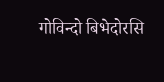गोविन्दो बिभेदोरसि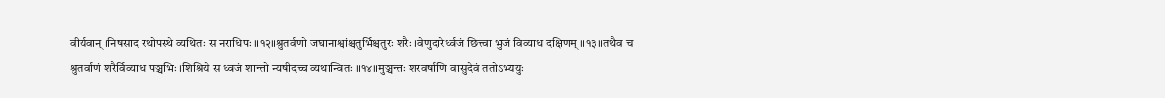वीर्यवान् ।निषसाद रथोपस्थे व्यथितः स नराधिपः ॥१२॥श्रुतर्वणो जघानाश्वांश्चतुर्भिश्चतुरः शरैः ।वेणुदारेर्ध्वजं छित्त्वा भुजं विव्याध दक्षिणम् ॥१३॥तथैव च श्रुतर्वाणं शरैर्विव्याध पञ्चभिः ।शिश्रिये स ध्वजं शान्तो न्यषीदच्च व्यथान्वितः ॥१४॥मुञ्चन्तः शरवर्षाणि वासुदेवं ततोऽभ्ययुः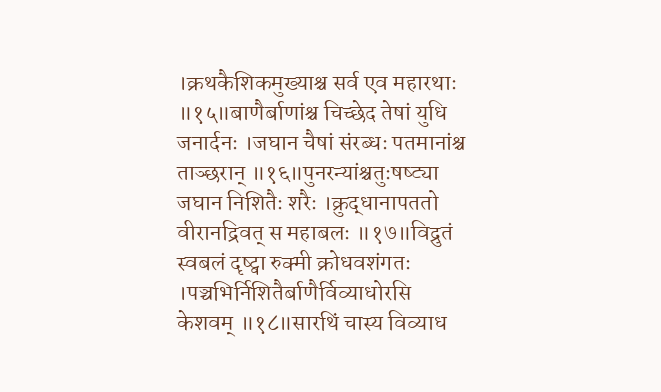।क्रथकैशिकमुख्याश्च सर्व एव महारथाः ॥१५॥बाणैर्बाणांश्च चिच्छेद तेषां युधि जनार्दनः ।जघान चैषां संरब्धः पतमानांश्च ताञ्छरान् ॥१६॥पुनरन्यांश्चतुःषष्ट्या जघान निशितैः शरैः ।क्रुद्धानापततो वीरानद्रिवत् स महाबलः ॥१७॥विद्रुतं स्वबलं दृष्ट्वा रुक्मी क्रोधवशंगतः ।पञ्चभिर्निशितैर्बाणैर्विव्याधोरसि केशवम् ॥१८॥सारथिं चास्य विव्याध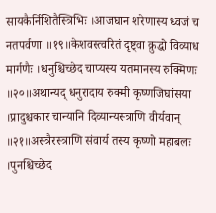सायकैर्निशितैस्त्रिभिः ।आजघान शरेणास्य ध्वजं च नतपर्वणा ॥१९॥केशवस्त्वरितं दृष्ट्वा क्रुद्धो विव्याध मार्गणैः ।धनुश्चिच्छेद चाप्यस्य यतमानस्य रुक्मिणः ॥२०॥अथान्यद् धनुरादाय रुक्मी कृष्णजिघांसया ।प्रादुश्चकार चान्यानि दिव्यान्यस्त्राणि वीर्यवान् ॥२१॥अस्त्रैरस्त्राणि संवार्य तस्य कृष्णो महाबलः ।पुनश्चिच्छेद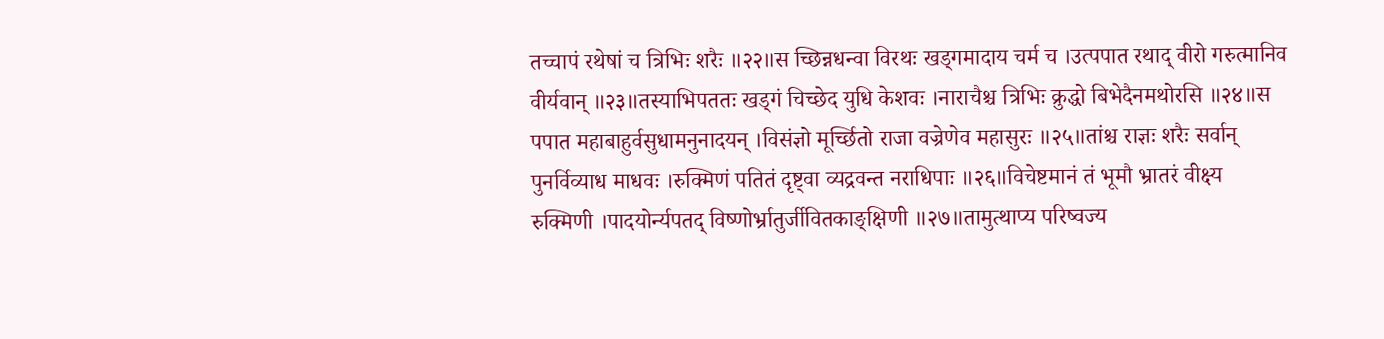तच्चापं रथेषां च त्रिभिः शरैः ॥२२॥स च्छिन्नधन्वा विरथः खड्गमादाय चर्म च ।उत्पपात रथाद् वीरो गरुत्मानिव वीर्यवान् ॥२३॥तस्याभिपततः खड्गं चिच्छेद युधि केशवः ।नाराचैश्च त्रिभिः क्रुद्धो बिभेदैनमथोरसि ॥२४॥स पपात महाबाहुर्वसुधामनुनादयन् ।विसंज्ञो मूर्च्छितो राजा वज्रेणेव महासुरः ॥२५॥तांश्च राज्ञः शरैः सर्वान् पुनर्विव्याध माधवः ।रुक्मिणं पतितं दृष्ट्वा व्यद्रवन्त नराधिपाः ॥२६॥विचेष्टमानं तं भूमौ भ्रातरं वीक्ष्य रुक्मिणी ।पादयोर्न्यपतद् विष्णोर्भ्रातुर्जीवितकाङ्क्षिणी ॥२७॥तामुत्थाप्य परिष्वज्य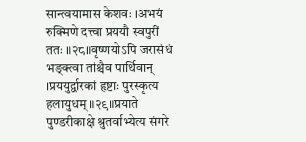सान्त्वयामास केशवः ।अभयं रुक्मिणे दत्त्वा प्रययौ स्वपुरीं ततः ॥२८॥वृष्णयोऽपि जरासंधं भङ्क्त्वा तांश्चैव पार्थिवान् ।प्रययुर्द्वारकां हृष्टाः पुरस्कृत्य हलायुधम् ॥२९॥प्रयाते पुण्डरीकाक्षे श्रुतर्वाभ्येत्य संगरे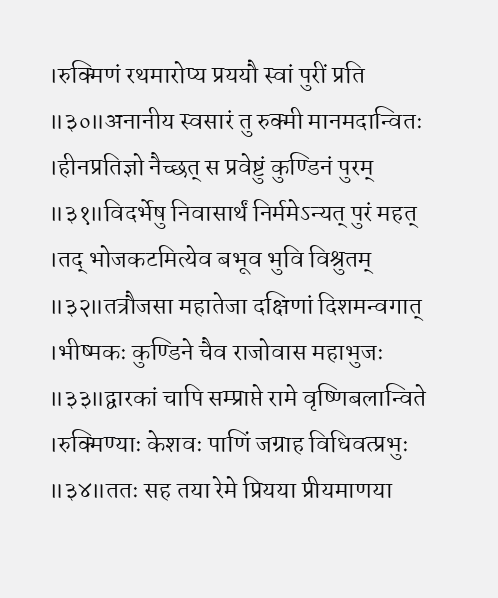।रुक्मिणं रथमारोप्य प्रययौ स्वां पुरीं प्रति ॥३०॥अनानीय स्वसारं तु रुक्मी मानमदान्वितः ।हीनप्रतिज्ञो नैच्छत् स प्रवेष्टुं कुण्डिनं पुरम् ॥३१॥विदर्भेषु निवासार्थं निर्ममेऽन्यत् पुरं महत् ।तद् भोजकटमित्येव बभूव भुवि विश्रुतम् ॥३२॥तत्रौजसा महातेजा दक्षिणां दिशमन्वगात् ।भीष्मकः कुण्डिने चैव राजोवास महाभुजः ॥३३॥द्वारकां चापि सम्प्राप्ते रामे वृष्णिबलान्विते ।रुक्मिण्याः केशवः पाणिं जग्राह विधिवत्प्रभुः ॥३४॥ततः सह तया रेमे प्रियया प्रीयमाणया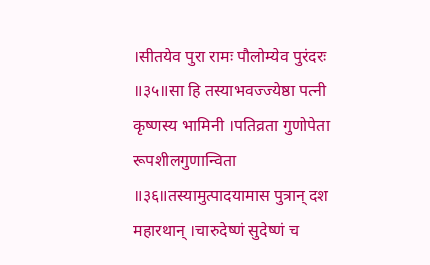।सीतयेव पुरा रामः पौलोम्येव पुरंदरः ॥३५॥सा हि तस्याभवज्ज्येष्ठा पत्नी कृष्णस्य भामिनी ।पतिव्रता गुणोपेता रूपशीलगुणान्विता ॥३६॥तस्यामुत्पादयामास पुत्रान् दश महारथान् ।चारुदेष्णं सुदेष्णं च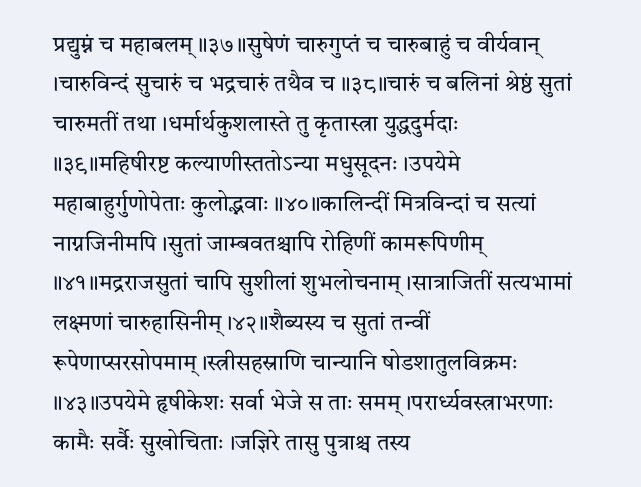प्रद्युम्नं च महाबलम् ॥३७॥सुषेणं चारुगुप्तं च चारुबाहुं च वीर्यवान् ।चारुविन्दं सुचारुं च भद्रचारुं तथैव च ॥३८॥चारुं च बलिनां श्रेष्ठं सुतां चारुमतीं तथा ।धर्मार्थकुशलास्ते तु कृतास्त्रा युद्धदुर्मदाः ॥३९॥महिषीरष्ट कल्याणीस्ततोऽन्या मधुसूदनः ।उपयेमे महाबाहुर्गुणोपेताः कुलोद्भवाः ॥४०॥कालिन्दीं मित्रविन्दां च सत्यां नाग्नजिनीमपि ।सुतां जाम्बवतश्चापि रोहिणीं कामरूपिणीम् ॥४१॥मद्रराजसुतां चापि सुशीलां शुभलोचनाम् ।सात्राजितीं सत्यभामां लक्ष्मणां चारुहासिनीम् ।४२॥शैब्यस्य च सुतां तन्वीं रूपेणाप्सरसोपमाम् ।स्त्रीसहस्राणि चान्यानि षोडशातुलविक्रमः ॥४३॥उपयेमे हृषीकेशः सर्वा भेजे स ताः समम् ।परार्ध्यवस्त्राभरणाः कामैः सर्वैः सुखोचिताः ।जज्ञिरे तासु पुत्राश्च तस्य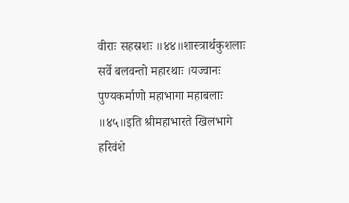वीराः सहस्रशः ॥४४॥शास्त्रार्थकुशलाः सर्वे बलवन्तो महारथाः ।यज्वानः पुण्यकर्माणो महाभागा महाबलाः ॥४५॥इति श्रीमहाभारते खिलभागे हरिवंशे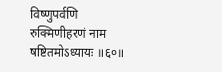विष्णुपर्वणि रुक्मिणीहरणं नाम षष्टितमोऽध्यायः ॥६०॥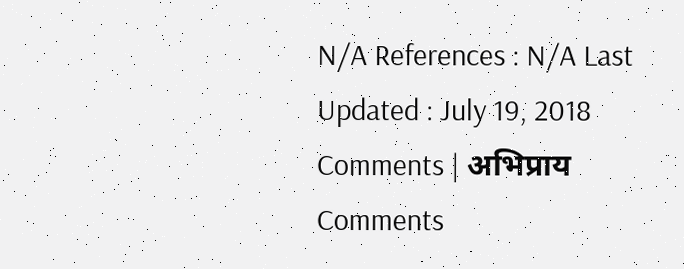N/A References : N/A Last Updated : July 19, 2018 Comments | अभिप्राय Comments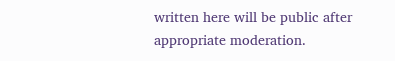written here will be public after appropriate moderation.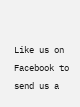Like us on Facebook to send us a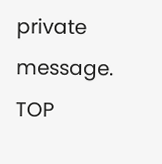private message. TOP